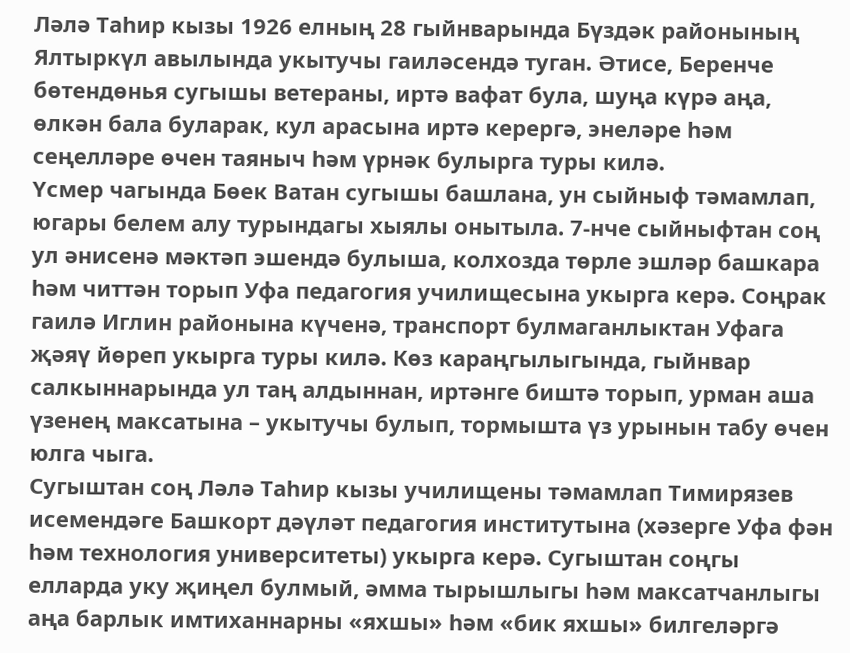Ләлә Таһир кызы 1926 елның 28 гыйнварында Бүздәк районының Ялтыркүл авылында укытучы гаиләсендә туган. Әтисе, Беренче бөтендөнья сугышы ветераны, иртә вафат була, шуңа күрә аңа, өлкән бала буларак, кул арасына иртә керергә, энеләре һәм сеңелләре өчен таяныч һәм үрнәк булырга туры килә.
Үсмер чагында Бөек Ватан сугышы башлана, ун сыйныф тәмамлап, югары белем алу турындагы хыялы онытыла. 7-нче сыйныфтан соң ул әнисенә мәктәп эшендә булыша, колхозда төрле эшләр башкара һәм читтән торып Уфа педагогия училищесына укырга керә. Соңрак гаилә Иглин районына күченә, транспорт булмаганлыктан Уфага җәяү йөреп укырга туры килә. Көз караңгылыгында, гыйнвар салкыннарында ул таң алдыннан, иртәнге биштә торып, урман аша үзенең максатына – укытучы булып, тормышта үз урынын табу өчен юлга чыга.
Сугыштан соң Ләлә Таһир кызы училищены тәмамлап Тимирязев исемендәге Башкорт дәүләт педагогия институтына (хәзерге Уфа фән һәм технология университеты) укырга керә. Сугыштан соңгы елларда уку җиңел булмый, әмма тырышлыгы һәм максатчанлыгы аңа барлык имтиханнарны «яхшы» һәм «бик яхшы» билгеләргә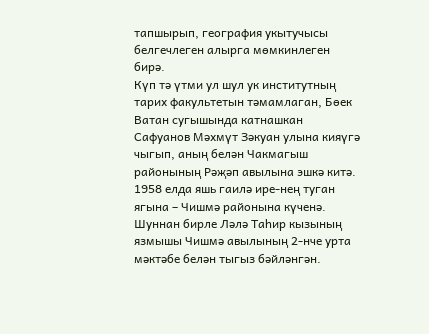тапшырып, география укытучысы белгечлеген алырга мөмкинлеген бирә.
Күп тә үтми ул шул ук институтның тарих факультетын тәмамлаган, Бөек Ватан сугышында катнашкан Сафуанов Мәхмүт Зәкуан улына кияүгә чыгып, аның белән Чакмагыш районының Рәҗәп авылына эшкә китә.
1958 елда яшь гаилә ире-нең туган ягына – Чишмә районына күченә. Шуннан бирле Ләлә Таһир кызының язмышы Чишмә авылының 2-нче урта мәктәбе белән тыгыз бәйләнгән.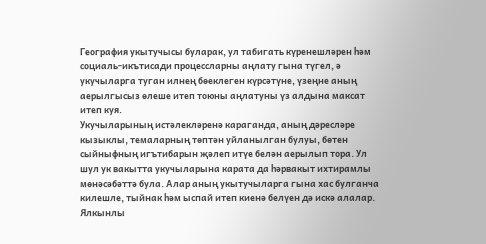География укытучысы буларак, ул табигать күренешләрен һәм социаль-икътисади процессларны аңлату гына түгел, ә укучыларга туган илнең бөеклеген күрсәтүне, үзеңне аның аерылгысыз өлеше итеп тоюны аңлатуны үз алдына максат итеп куя.
Укучыларының истәлекләренә караганда, аның дәресләре кызыклы, темаларның төптән уйланылган булуы, бөтен сыйныфның игътибарын җәлеп итүе белән аерылып тора. Ул шул ук вакытта укучыларына карата да һәрвакыт ихтирамлы мөнәсәбәттә була. Алар аның укытучыларга гына хас булганча килешле, тыйнак һәм ыспай итеп киенә белүен дә искә алалар.
Ялкынлы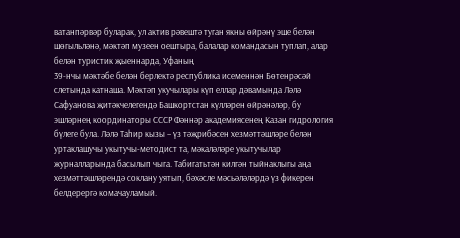ватанпәрвәр буларак, ул актив рәвештә туган якны өйрәнү эше белән шөгыльләнә, мәктәп музеен оештыра, балалар командасын туплап, алар белән туристик җыеннарда, Уфаның
39-нчы мәктәбе белән берлектә республика исеменнән Бөтенрәсәй слетында катнаша. Мәктәп укучылары күп еллар дәвамында Ләлә Сафуанова җитәкчелегендә Башкортстан күлләрен өйрәнәләр, бу эшләрнең координаторы СССР Фәннәр академиясенең Казан гидрология бүлеге була. Ләлә Таһир кызы – үз тәҗрибәсен хезмәттәшләре белән уртаклашучы укытучы-методист та, мәкаләләре укытучылар журналларында басылып чыга. Табигатьтән килгән тыйнаклыгы аңа хезмәттәшләрендә соклану уятып, бәхәсле мәсьәләләрдә үз фикерен белдерергә комачауламый.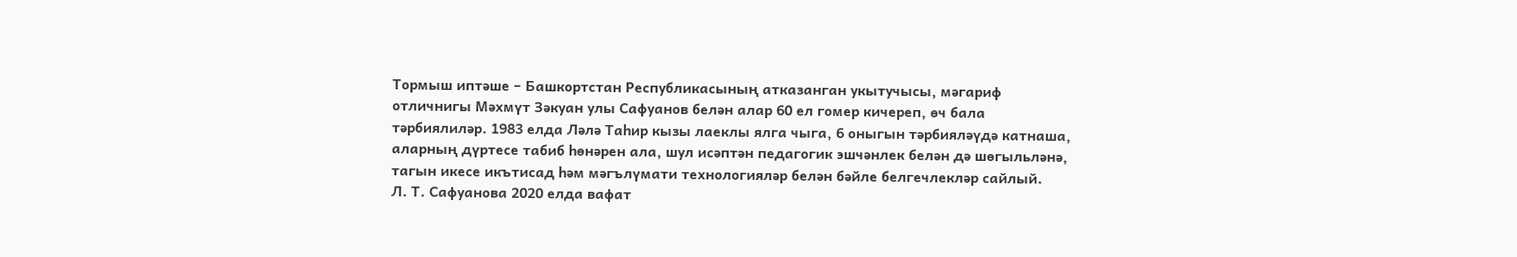Тормыш иптәше – Башкортстан Республикасының атказанган укытучысы, мәгариф отличнигы Мәхмүт Зәкуан улы Сафуанов белән алар 60 ел гомер кичереп, өч бала тәрбиялиләр. 1983 елда Ләлә Таһир кызы лаеклы ялга чыга, 6 оныгын тәрбияләүдә катнаша, аларның дүртесе табиб һөнәрен ала, шул исәптән педагогик эшчәнлек белән дә шөгыльләнә, тагын икесе икътисад һәм мәгълүмати технологияләр белән бәйле белгечлекләр сайлый.
Л. Т. Сафуанова 2020 елда вафат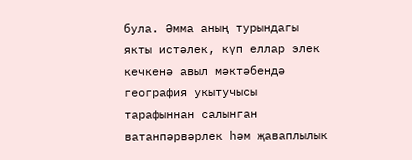була. Әмма аның турындагы якты истәлек, күп еллар элек кечкенә авыл мәктәбендә география укытучысы тарафыннан салынган ватанпәрвәрлек һәм җаваплылык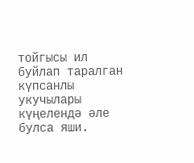тойгысы ил буйлап таралган күпсанлы укучылары күңелендә әле булса яши.